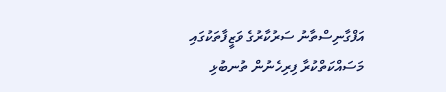އަފްގާނިސްތާނު ސަރުކާރުގެ ވަޒީފާތަކުގައި މަސައްކަތްކުރާ ފިރިހެނުން ތުނބުޅި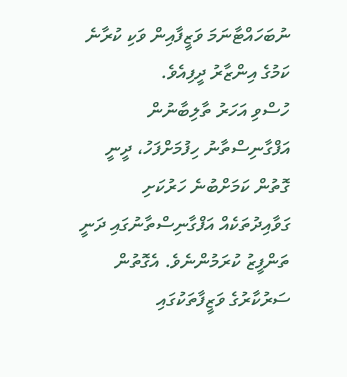ނުބަހައްޓާނަމަ ވަޒީފާއިން ވަކި ކުރާނެ ކަމުގެ އިންޒާރު ދީފިއެވެ.
ހުސްވި އަހަރު ތާލިބާނުން އަފްގާނިސްތާނު ހިފުމަށްފަހު، ދީނީ ގޮތުން ކަމަށްބުނެ ހަރުކަށި ގަވާއިދުތަކެއް އަފްގާނިސްތާނުގައި ދަނީ ތަންފީޒު ކުރަމުންނެވެ. އެގޮތުން ސަރުކާރުގެ ވަޒީފާތަކުގައި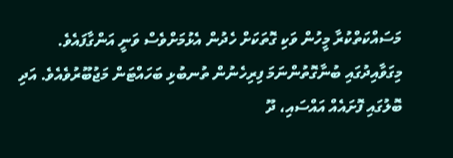މަސައްކަތްކުރާ މީހުން ވަކި ގޮތަކަށް ހެދުން އެޅުމަށްވެސް ވަނީ އަންގާފައެވެ.
މިގަވާއިދުގައި ބުނާގޮތުންނަމަ ފިރިހެނުން ތުނބުޅި ބަހައްޓަން މަޖުބޫރުވެއެވެ. އަދި ބޮލުގައި ފޮށައެއް އައްސައި، ދޫ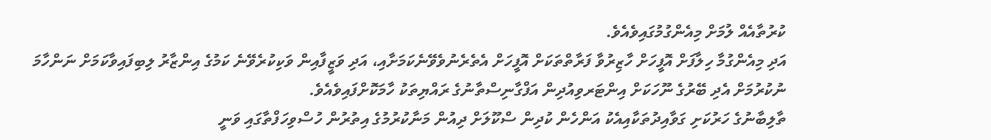ކުރުތާއެއް ލުމަށް މިއެންގުމުގައިވެއެވެ.
އަދި މިއެންގުމާ ހިލާފަށް އޮފީހަށް ހާޒިރުވާ ފަރާތްތަކަށް އޮފީހަށް އެތެރެނުވެވޭނެކަމަށާއި، އަދި ވަޒީފާއިން ވަކިކުރެވޭނެ ކަމުގެ އިންޒާރު ލިބިފައިވާކަމަށް ނަންހާމަ
ނުކުރުމަށް އެދި ބޭރުގެ ނޫހަކަށް އިންޓަރވިއުދިން އަފްގާނިސްތާނުގެ ރައްޔިތަކު ހާމަކޮށްފައިވެއެވެ.
ތާލިބާނުގެ ހަރުކަށި ގަވާއިދުތަކާއިއެކު އަންހެން ކުދިން ސްކޫލަށް ދިއުން މަނާކުރުމުގެ އިތުރުން ހުސްވިހަފްތާގައި ވަނީ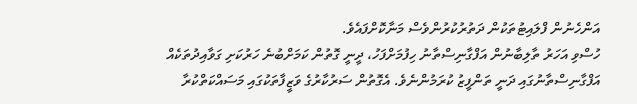އަންހެނުން ފްލައިޓުތަކުން ދަތުރުކުރުންވެސް މަނާކޮށްފައެވެ.
ހުސްވި އަހަރު ތާލިބާނުން އަފްގާނިސްތާނު ހިފުމަށްފަހު، ދީނީ ގޮތުން ކަމަށްބުނެ ހަރުކަށި ގަވާއިދުތަކެއް އަފްގާނިސްތާނުގައި ދަނީ ތަންފީޒު ކުރަމުންނެވެ. އެގޮތުން ސަރުކާރުގެ ވަޒީފާތަކުގައި މަސައްކަތްކުރާ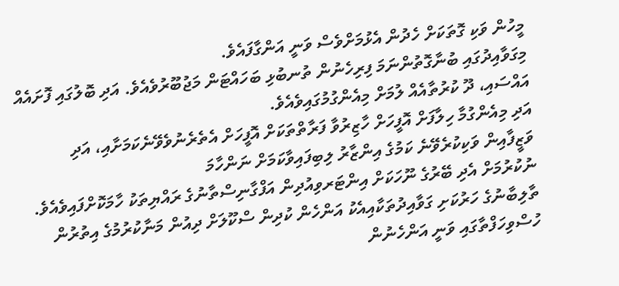މީހުން ވަކި ގޮތަކަށް ހެދުން އެޅުމަށްވެސް ވަނީ އަންގާފައެވެ.
މިގަވާއިދުގައި ބުނާގޮތުންނަމަ ފިރިހެނުން ތުނބުޅި ބަހައްޓަން މަޖުބޫރުވެއެވެ. އަދި ބޮލުގައި ފޮށައެއް އައްސައި، ދޫ ކުރުތާއެއް ލުމަށް މިއެންގުމުގައިވެއެވެ.
އަދި މިއެންގުމާ ހިލާފަށް އޮފީހަށް ހާޒިރުވާ ފަރާތްތަކަށް އޮފީހަށް އެތެރެނުވެވޭނެކަމަށާއި، އަދި ވަޒީފާއިން ވަކިކުރެވޭނެ ކަމުގެ އިންޒާރު ލިބިފައިވާކަމަށް ނަންހާމަ
ނުކުރުމަށް އެދި ބޭރުގެ ނޫހަކަށް އިންޓަރވިއުދިން އަފްގާނިސްތާނުގެ ރައްޔިތަކު ހާމަކޮށްފައިވެއެވެ.
ތާލިބާނުގެ ހަރުކަށި ގަވާއިދުތަކާއިއެކު އަންހެން ކުދިން ސްކޫލަށް ދިއުން މަނާކުރުމުގެ އިތުރުން ހުސްވިހަފްތާގައި ވަނީ އަންހެނުން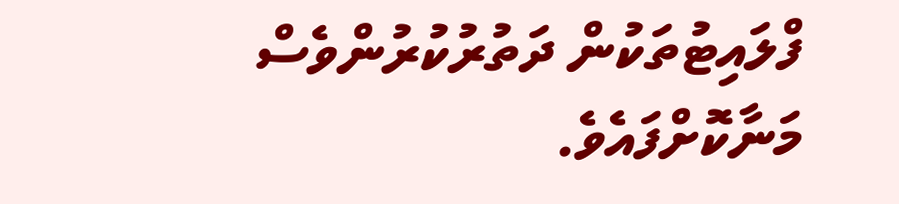ފްލައިޓުތަކުން ދަތުރުކުރުންވެސް މަނާކޮށްފައެވެ.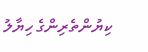ކިޔުންތެރިންގެ ހިޔާލު